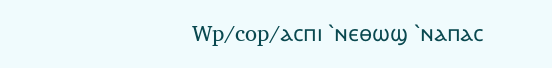Wp/cop/ⲁⲥⲡⲓ `ⲛⲉⲑⲱϣ `ⲛⲁⲡⲁⲥ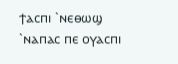ϯⲁⲥⲡⲓ `ⲛⲉⲑⲱϣ `ⲛⲁⲡⲁⲥ ⲡⲉ ⲟⲩⲁⲥⲡⲓ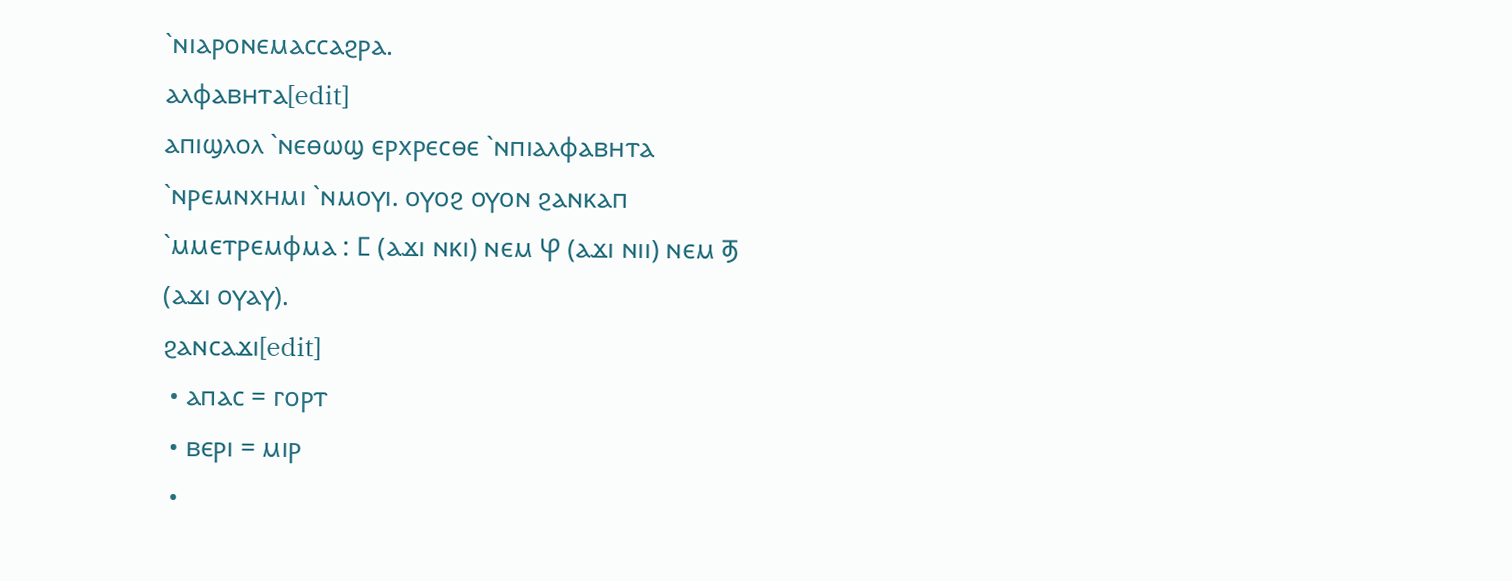`ⲛⲓⲁⲣⲟⲛⲉⲙⲁⲥⲥⲁϩⲣⲁ.
ⲁⲗⲫⲁⲃⲏⲧⲁ[edit]
ⲁⲡⲓϣⲗⲟⲗ `ⲛⲉⲑⲱϣ ⲉⲣⲭⲣⲉⲥⲑⲉ `ⲛⲡⲓⲁⲗⲫⲁⲃⲏⲧⲁ `ⲛⲣⲉⲙⲛⲭⲏⲙⲓ `ⲛⲙⲟⲩⲓ. ⲟⲩⲟϩ ⲟⲩⲟⲛ ϩⲁⲛⲕⲁⲡ `ⲙⲙⲉⲧⲣⲉⲙⲫⲙⲁ : Ⳟ (ⲁϫⲓ ⲛⲕⲓ) ⲛⲉⲙ Ⳡ (ⲁϫⲓ ⲛⲓⲓ) ⲛⲉⲙ Ⳣ (ⲁϫⲓ ⲟⲩⲁⲩ).
ϩⲁⲛⲥⲁϫⲓ[edit]
 • ⲁⲡⲁⲥ = ⲅⲟⲣⲧ
 • ⲃⲉⲣⲓ = ⲙⲓⲣ
 •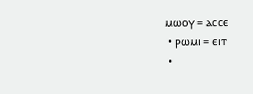ⲙⲱⲟⲩ = ⲁⲥⲥⲉ
 • ⲣⲱⲙⲓ = ⲉⲓⲧ
 •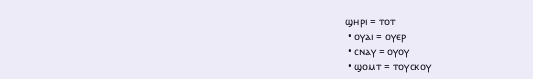ϣⲏⲣⲓ = ⲧⲟⲧ
 • ⲟⲩⲁⲓ = ⲟⲩⲉⲣ
 • ⲥⲛⲁⲩ = ⲟⲩⲟⲩ
 • ϣⲟⲙⲧ = ⲧⲟⲩⲥⲕⲟⲩ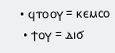• ϥⲧⲟⲟⲩ = ⲕⲉⲙⲥⲟ
 • ϯⲟⲩ = ⲇⲓϭ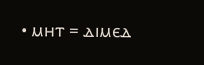• ⲙⲏⲧ = ⲇⲓⲙⲉⲇ